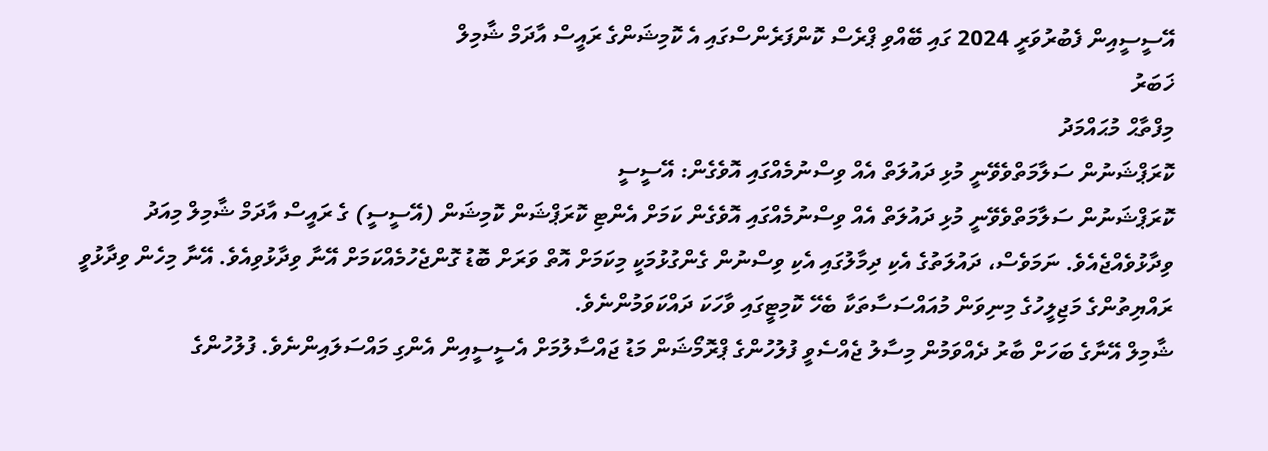އޭސީސީއިން ފެބުރުވަރީ 2024 ގައި ބޭއްވި ޕްރެސް ކޮންފަރެންސްގައި އެ ކޮމިޝަންގެ ރައީސް އާދަމް ޝާމިލް
ޚަބަރު
މިފްތާޙް މުޙައްމަދު
ކޮރަޕްޝަނުން ސަލާމަތްވެވޭނީ މުޅި ދައުލަތް އެއް ވިސްނުމެއްގައި އޮވެގެން: އޭސީސީ
ކޮރަޕްޝަނުން ސަލާމަތްވެވޭނީ މުޅި ދައުލަތް އެއް ވިސްނުމެއްގައި އޮވެގެން ކަމަށް އެންޓި ކޮރަޕްޝަން ކޮމިޝަން (އޭސީސީ) ގެ ރައީސް އާދަމް ޝާމިލް މިއަދު ވިދާޅުވެއްޖެއެވެ. ނަމަވެސް، ދައުލަތުގެ އެކި ދިމާލުގައި އެކި ވިސްނުން ގެންގުޅުމަކީ މިކަމަށް އޮތް ވަރަށް ބޮޑު ގޮންޖެހުމެއްކަމަށް އޭނާ ވިދާޅުވިއެވެ. އޭނާ މިހެން ވިދާޅުވީ ރައްޔިތުންގެ މަޖިލީހުގެ މިނިވަން މުއައްސަސާތަކާ ބެހޭ ކޮމިޓީގައި ވާހަކަ ދައްކަވަމުންނެވެ.
ޝާމިލް އޭނާގެ ބަހަށް ބާރު ދެއްވަމުން މިސާލު ޖެއްސެވީ ފުލުހުންގެ ޕްރޮމޯޝަން މަޑު ޖައްސާލުމަށް އެސީސީއިން އެންގި މައްސަލައިންނެވެ. ފުލުހުންގެ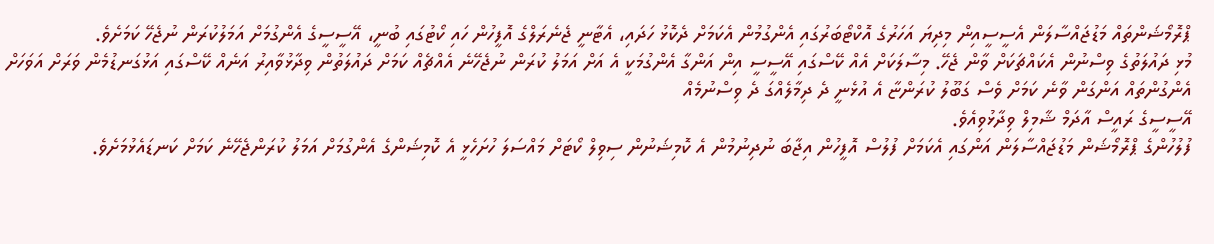ޕްރޮމޯޝަންތައް މަޑުޖައްސާލަން އެސީސީއިން މިދިޔަ އަހަރުގެ އޮކްޓޯބަރުގައި އެންގުމުން އެކަމަށް ދެކޮޅު ހަދައި، އެޓާނީ ޖެނެރަލްގެ އޮފީހުން ހައި ކޯޓުގައި ބުނީ، އޭސީސީގެ އެންގުމަށް އަމަލުކުރަން ނުޖެހޭ ކަމަށެވެ.
މުޅި ދައުލަތުގެ ވިސްނުން އެކައްޗަކަށް ވާން ޖެހޭ. މިސާލަކަށް އެއް ކޭސްގައި އޭސީސީ އިން އަންގާ އެންގުމަކީ އެ އަށް އަމަލު ކުރަން ނުޖެހޭނެ އެއްޗެއް ކަމަށް ދައުލަތުން ވިދާޅުވާއިރު އަނެއް ކޭސްގައި އަޅުގަނޑުމެން ވަރަށް އަވަހަށް އެންގުންތައް އަންގަން ވާނެ ކަމަށް ވެސް ގަބޫލު ކުރަންޏާ އެ އުޅެނީ ދެ ދިމާލެއްގަ ދެ ވިސްނުމެއް
އޭސީސީގެ ރައީސް އާދަމް ޝާމިލް ވިދާޅުވިއެވެ.
ފުލުހުންގެ ޕްރޮމޯޝަން މަޑުޖައްސާލަން އަންގައި އެކަމަށް ފުލުސް އޮފީހުން އިޖާބަ ނުދިނުމުން އެ ކޮމިޝަނުން ސިވިލް ކޯޓަށް މައްސަލަ ހުށަހެޅީ އެ ކޮމިޝަންގެ އެންގުމަށް އަމަލު ކުރަންޖެހޭނެ ކަމަށް ކަނޑައެޅުމަށެވެ.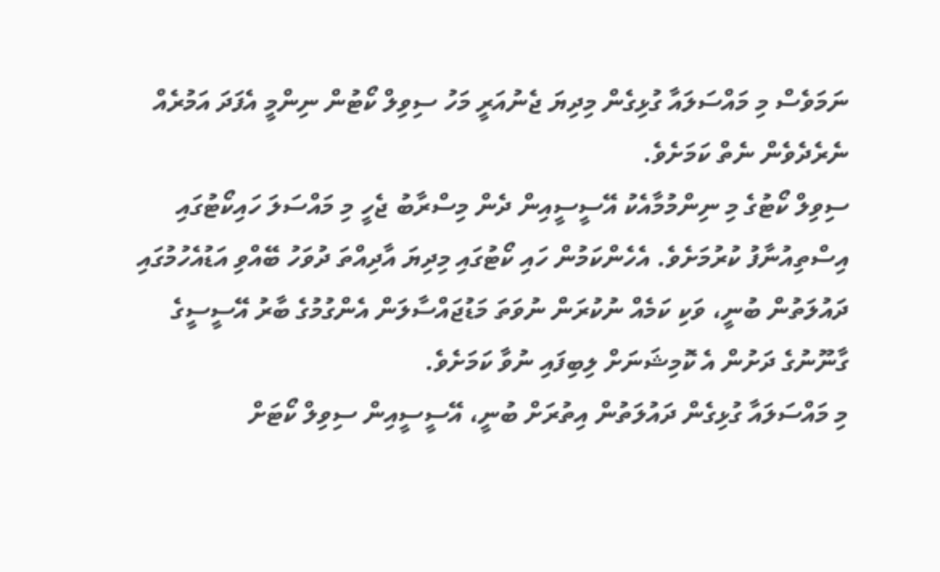ނަމަވެސް މި މައްސަލައާ ގުޅިގެން މިދިޔަ ޖެނުއަރީ މަހު ސިވިލް ކޯޓުން ނިންމީ އެފަދަ އަމުރެއް ނެރެދެވެން ނެތް ކަމަށެވެ.
ސިވިލް ކޯޓުގެ މި ނިންމުމާއެކު އޭސީސީއިން ދެން މިސްރާބު ޖެހީ މި މައްސަލަ ހައިކޯޓުގައި އިސްތިއުނާފު ކުރުމަށެވެ. އެހެންކަމުން ހައި ކޯޓުގައި މިދިޔަ އާދިއްތަ ދުވަހު ބޭއްވި އަޑުއެހުމުގައި ދައުލަތުން ބުނީ، ވަކި ކަމެއް ނުކުރަން ނުވަތަ މަޑުޖައްސާލަން އެންގުމުގެ ބާރު އޭސީސީގެ ގާނޫނުގެ ދަށުން އެ ކޮމިޝަނަށް ލިބިފައި ނުވާ ކަމަށެވެ.
މި މައްސަލައާ ގުޅިގެން ދައުލަތުން އިތުރަށް ބުނީ، އޭސީސީއިން ސިވިލް ކޯޓަށް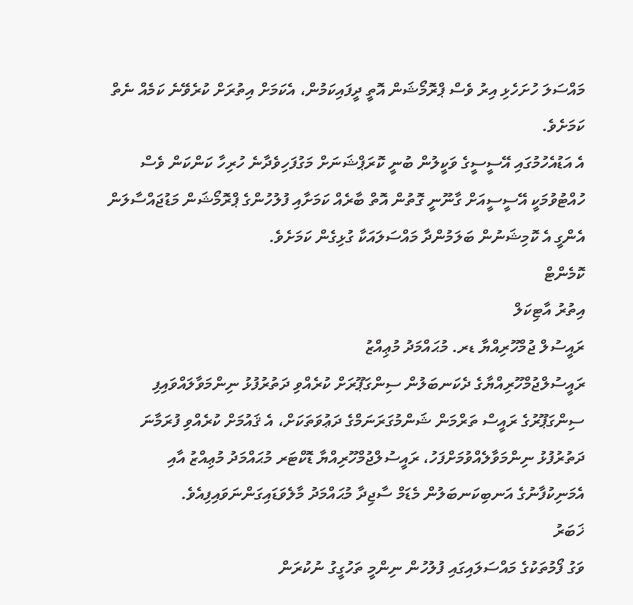މައްސަލަ ހުށަހެޅި އިރު ވެސް ޕްރޮމޯޝަން އޮތީ ދީފައިކަމުން، އެކަމަށް އިތުރަށް ކުރެވޭނެ ކަމެއް ނެތް ކަމަށެވެ.
އެ އަޑުއެހުމުގައި އޭސީސީގެ ވަކީލުން ބުނީ ކޮރަޕްޝަނަށް މަގުފަހިވެދާނެ ހުރިހާ ކަންކަން ވެސް ހުއްޓުވުމަކީ އޭސީސީއަށް ގާނޫނީ ގޮތުން އޮތް ބާރެއް ކަމަށާއި ފުލުހުންގެ ޕްރޮމޯޝަން މަޑުޖައްސާލަން އެންގީ އެ ކޮމިޝަނުން ބަލަމުންދާ މައްސަލައަކާ ގުޅިގެން ކަމަށެވެ.
ކޮމެންޓް
އިތުރު އާޓިކަލް
ރައީސުލް ޖުމްހޫރިއްޔާ ޑރ. މުޙައްމަދު މުޢިއްޒު
ރައީސުލްޖުމްހޫރިއްޔާގެ ދެކަނބަލުން ސިންގަޕޫރަށް ކުރެއްވި ދަތުރުފުޅު ނިންމަވާލައްވައިފި
ސިންގަޕޫރުގެ ރައީސް ތަރްމަން ޝަންމުގަރަނަމްގެ ދަޢުވަތަކަށް، އެ ޤައުމަށް ކުރެއްވި ފުރަމާނަ ދަތުރުފުޅު ނިންމަވާލެއްވުމަށްފަހު، ރައީސުލްޖުމްހޫރިއްޔާ ޑޮކްޓަރ މުޙައްމަދު މުޢިއްޒު އާއި އެމަނިކުފާނުގެ އަނބިކަނބަލުން މެޑަމް ސާޖިދާ މުޙައްމަދު މާލެވަޑައިގަންނަވައިފިއެވެ.
ޚަބަރު
ވަގު ފޯމުތަކުގެ މައްސަލައިގައި ފުލުހުން ނިންމީ ތަހުގީގު ނުކުރަން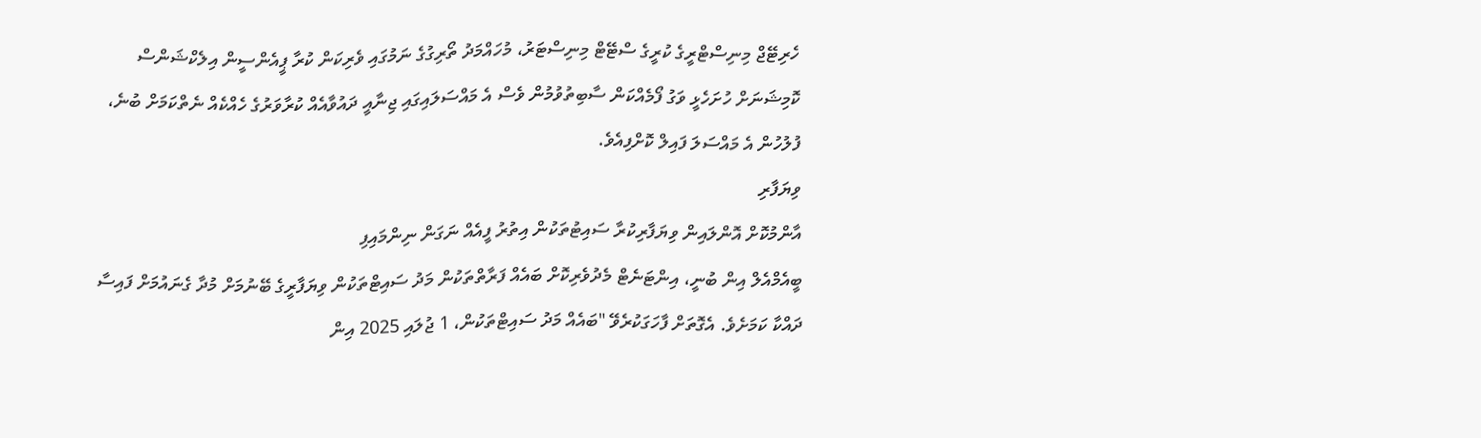ހެރިޓޭޖް މިނިސްޓްރީގެ ކުރީގެ ސްޓޭޓް މިނިސްޓަރު، މުހައްމަދު ތޯރިގުގެ ނަމުގައި ވެރިކަން ކުރާ ޕީއެންސީން އިލެކްޝަންސް ކޮމިޝަނަށް ހުށަހެޅީ ވަގު ފޯމެއްކަން ސާބިތުވުމުން ވެސް އެ މައްސަލައިގައި ޖިނާއީ ދައުވާއެއް ކުރާވަރުގެ ހެއްކެއް ނެތްކަމަށް ބުނެ، ފުލުހުން އެ މައްސަލަ ފައިލް ކޮށްފިއެވެ.
ވިޔަފާރި
އާންމުކޮށް އޮންލައިން ވިޔަފާރިކުރާ ސައިޓުތަކުން އިތުރު ފީއެއް ނަގަން ނިންމައިފި
ބީއެމްއެލް އިން ބުނީ، އިންޓަނެޓް މެދުވެރިކޮށް ބައެއް ފަރާތްތަކުން މަދު ސައިޓްތަކުން ވިޔަފާރީގެ ބޭނުމަށް މުދާ ގެނައުމަށް ފައިސާ ދައްކާ ކަމަށެވެ. އެގޮތަށް ފާހަގަކުރެވޭ "ބައެއް މަދު ސައިޓްތަކުން، 1 ޖުލައި 2025 އިން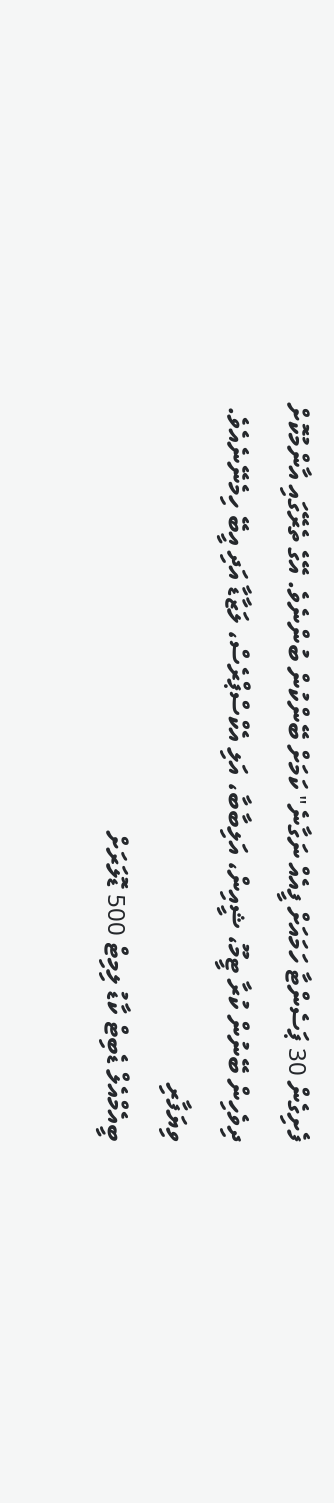ފެށިގެން 30 ޕަސެންޓާ ހަމައަށް ފީއެއް ނަގާނެ" ކަމަށް ބޭންކުން ބުންނެވެ. އޭގެ ތެރޭގައި އާންމުކޮށް ދިވެހިން ބޭނުން ކުރާ ޓީމޫ، ޝީއިން، އަލިބާބާ، އަލި އެކްސްޕްރެސް، ލަޒާޑާ އަދި އީބޭ ހިމެނޭނެއެވެ.
ވިޔަފާރި
ބީއެމްއެލް ޑެބިޓް ކާޑު ލިމިޓް 500 ޑޮލަރަށް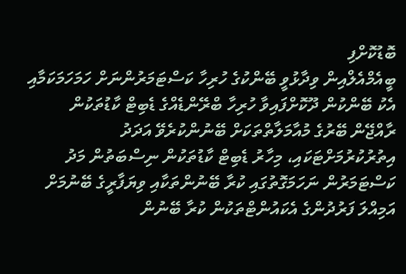ބޮޑުކޮށްފި
ބީއެމްއެލްއިން ވިދާޅުވީ ބޭންކުގެ ހުރިހާ ކަސްޓަމަރުންނަށް ހަމަހަމަކަމާއި އެކު ބޭންކުން ދޫކޮށްފައިވާ ހުރިހާ ބްރޭންޑެއްގެ ޑެބިޓް ކާޑުތަކުން ރާއްޖޭން ބޭރުގެ މުއާމަލާތްތަކަށް ބޭނުންކުރެވޭ އަދަދު އިތުރުކުރުމަށްޓަކައި، މިހާރު ޑެބިޓް ކާޑުތަކުން ނިސްބަތުން މަދު ކަސްޓަމަރުން ނަހަމަގޮތުގައި ކުރާ ބޭނުންތަކާއި ވިޔަފާރީގެ ބޭނުމަށް އަމިއްލަ ފަރުދުންގެ އެކައުންޓްތަކުން ކުރާ ބޭނުން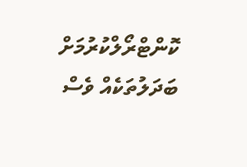ކޮންޓްރޯލްކުރުމަށް ބަދަލުތަކެއް ވެސް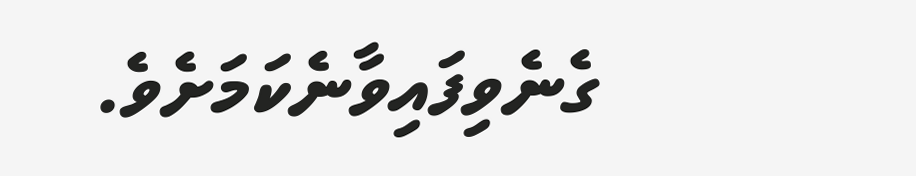ގެނެވިފައިވާނެކަމަށެވެ.